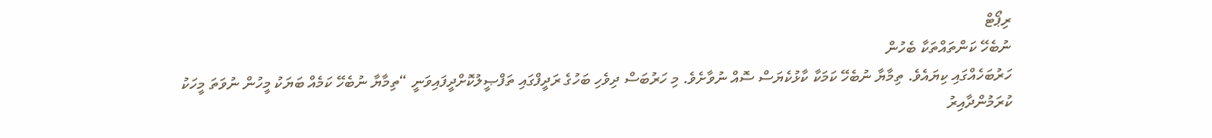ރިޕޯޓް
ނުބެހޭ ކަންތައްތަކާ ބެހުން
ހަރުބަހެއްގައި ކިޔައެވެ. ތިމާޔާ ނުބެހޭ ކަމަކާ ކާޅުކެޔަސް ސޮއް ނުވާށެވެ. މި ހަރުބަސް ދިވެހި ބަހުގެ ރަދީފްގައި ތަފްޞީލުކޮށްދީފައިވަނީ “ތިމާޔާ ނުބެހޭ ކަމެއް ބަޔަކު މީހުން ނުވަތަ މީހަކު ކުރަމުންދާއިރު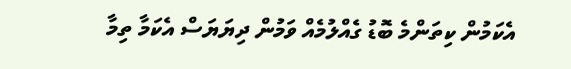އެކަމުން ކިތަންމެ ބޮޑު ގެއްލުމެއް ވަމުން ދިޔަޔަސް އެކަމާ ތިމާ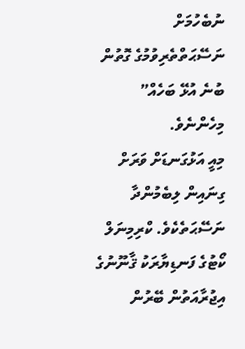ނުބެހުމަށް ނަސޭޙަތްތެރިވުމުގެ ގޮތުން ބުނެ އުޅޭ ބަހެއް” މިހެންނެވެ.
މިއީ އަޅުގަނޑަށް ވަރަށް ގިނައިން ލިބެމުންދާ ނަސޭޙަތެކެވެ. ކްރިމިނަލް ކޯޓުގެ ފަނޑިޔާރަކު ޤާނޫނުގެ އިޖުރާއަތުން ބޭރުން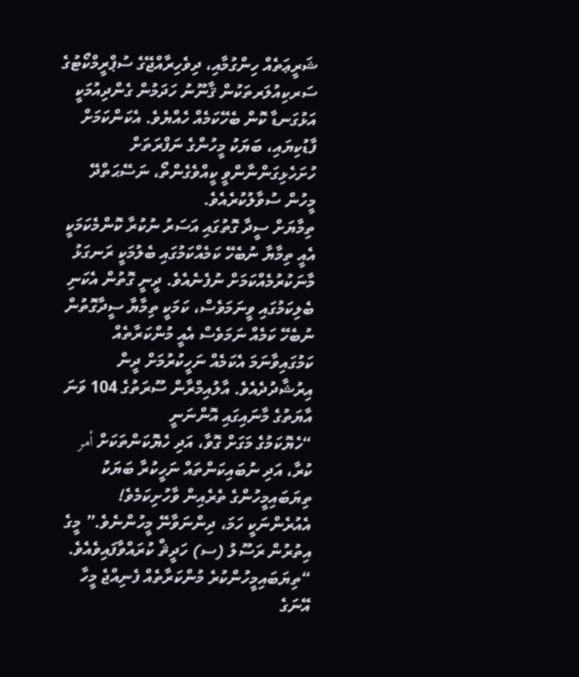ޝަރީޢަތެއް ހިންގުމާއި، ދިވެހިރާއްޖޭގެ ސުޕްރީމްކޯޓުގެ ސަރކިއުލަރތަކުން ޤާނޫނު ހަދަމުން ގެންދިއުމަކީ އަޅުގަނޑާ ކޮން ބެހޭކަމެއް ހެއްޔެވެ. އެކަންކަމަށް ފާޑުކިޔައި، ބަޔަކު މީހުންގެ ނަފްރަތަށް ހުށަހެޅިގަންނާންވީ ކީއްވެގެންތޯ، ނަސޭޙަތްދޭ މީހުން ސުވާލުކުރެއެވެ.
ތިމާޔަށް ސީދާ ގޮތުގައި އަސަރު ނުކުރާ ކޮންމެކަމަކީ އެއީ ތިމާޔާ ނުބެހޭ ކަމެއްކަމުގައި ބެލުމަކީ ރަނގަޅު މާނަކުރުމެއްކަމަށް ނުފެނެއެވެ. ދީނީ ގޮތުން އެކަނި ބެލިކަމުގައި ވީނަމަވެސް، ކަމަކީ ތިމާޔާ ސީދާގޮތުން ނުބެހޭ ކަމެއް ނަމަވެސް އެއީ މުންކަރާތެއް ކަމުގައިވާނަމަ އެކަމެއް ނަހީކުރުމަށް ދީން އިރުޝާދުދެއެވެ. އާލުއިމްރާން ސޫރަތުގެ 104 ވަނަ އާޔަތުގެ މާނައިގައި އޮންނަނީ
“ހެޔޮކަމުގެ މަގަށް ގޮވާ، އަދި ހެޔޮކަންތަކަށް أمر ކުރާ، އަދި ނުބައިކަންތައް ނަހީކުރާ ބަޔަކު ތިޔަބައިމީހުންގެ ތެރެއިން ވާހުށިކަމެވެ! އެއުރެންނަކީ ހަމަ، ދިންނަވާނޭ މީހުންނެވެ.” މީގެ އިތުރުން ރަސޫލު (ސ) ހަދީޘް ކުރައްވާފައިވެއެވެ. “ތިޔަބައިމީހުންކުރެ މުންކަރާތެއް ފެނިއްޖެ މީހާ އޭނަގެ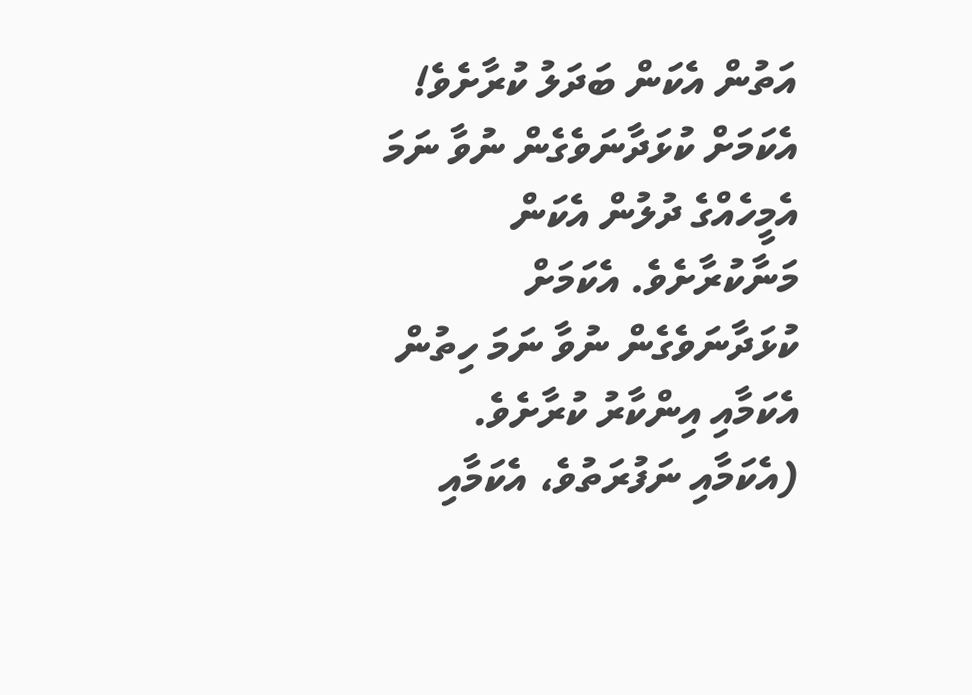އަތުން އެކަން ބަދަލު ކުރާށެވެ! އެކަމަށް ކުޅަދާނަވެގެން ނުވާ ނަމަ އެމީހެއްގެ ދުލުން އެކަން މަނާކުރާށެވެ. އެކަމަށް ކުޅަދާނަވެގެން ނުވާ ނަމަ ހިތުން އެކަމާއި އިންކާރު ކުރާށެވެ. (އެކަމާއި ނަފުރަތުވެ، އެކަމާއި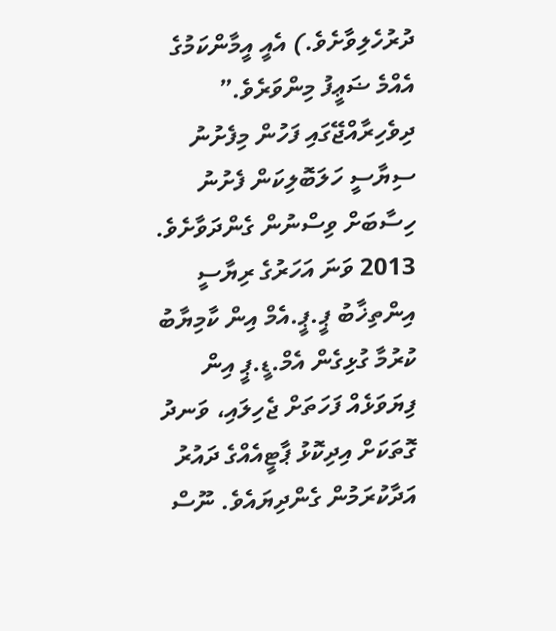ދުރުހެލިވާށެވެ.) އެއީ އީމާންކަމުގެ އެއްމެ ޟަޢީފު މިންވަރެވެ.”
ދިވެހިރާއްޖޭގައި ފަހުން މިފެށުނު ސިޔާސީ ހަލަބޮލިކަން ފެށުނު ހިސާބަށް ވިސްނުން ގެންދަވާށެވެ. 2013 ވަނަ އަހަރުގެ ރިޔާސީ އިންތިޚާބު ޕީ.ޕީ.އެމް އިން ކާމިޔާބު ކުރުމާ ގުޅިގެން އެމް.ޑީ.ޕީ އިން ފިޔަވަޅެއް ފަހަތަށް ޖެހިލައި، ވަނދު ގޮތަކަށް އިދިކޮޅު ޕާޓީއެއްގެ ދައުރު އަދާކުރަމުން ގެންދިޔައެވެ. ނޫސް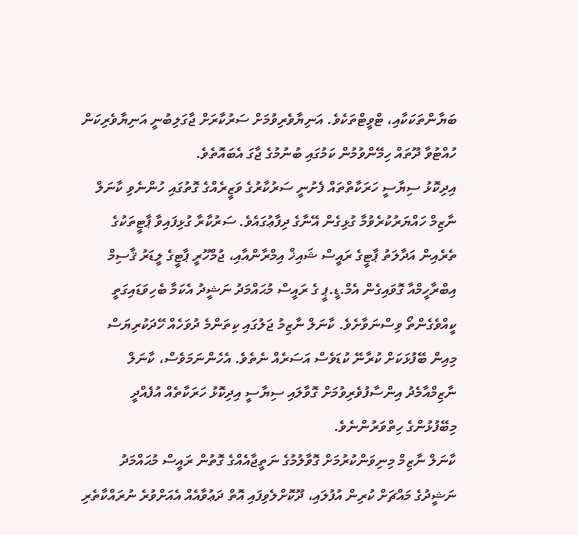ބަޔާންތަކަކާއި، ޓްވީޓްތަކެވެ. އަނިޔާވެރިވުމަށް ސަރުކާރަށް ޖާގަލިބުނީ އަނިޔާވެރިކަން ހުއްޓުވާ ދޫތައް ހިމޭންވުމުން ކަމުގައި ބުނުމުގެ ޖާގަ އެބައޮތެވެ.
އިދިކޮޅު ސިޔާސީ ހަރަކާތްތައް ފެށުނީ ސަރުކާރުގެ ވަޒީރެއްގެ ގޮތުގައި ހުންނެވި ކާނަލް ނާޒިމް ހައްޔަރުކުރެވުމާ ގުޅިގެން އޭނާގެ ދިފާޢުގައެވެ. ސަރުކާރާ ގުޅިފައިވާ ޕާޓީތަކުގެ ތެރެއިން އަދާލަތު ޕާޓީގެ ރައީސް ޝައިޚް އިމްރާންއާއި، ޖުމްހޫރީ ޕާޓީގެ ލީޑަރު ޤާސިމް އިބްރާހީމްއާ ގޮވައިގެން އެމް.ޑީ.ޕީ ގެ ރައީސް މުޙައްމަދު ނަޝީދު އެކަމާ ބެހިވަޑައިގަތީ ކީއްވެގެންތޯ ވިސްނަވާށެވެ. ކާނަލް ނާޒިމު ޖަލުގައި ކިތަންމެ ދުވަހެއް ހޭދަކުރިޔަސް މިއިން ބޭފުޅަކަށް ކުރާނޭ ކުޑަވެސް އަސަރެއް ނެތެވެ. އެހެންނަމަވެސް، ކާނަލް ނާޒިމްއާމެދު އިންސާފުވެރިވުމަށް ގޮވާލައި ސިޔާސީ އިދިކޮޅު ހަރަކާތެއް އުފެއްދީ މިބޭފުޅުންގެ ހިތްވަރުންނެވެ.
ކާނަލް ނާޒިމް މިނިވަންކުރުމަށް ގޮވާލުމުގެ ނަތީޖާއެއްގެ ގޮތުން ރައީސް މުޙައްމަދު ނަޝީދުގެ މައްޗަށް ކުރިން އުފުލައި، ދޫކޮށްލެވިފައި އޮތް ދަޢުވާއެއް އެއަށްވުރެ ނުރައްކާތެރި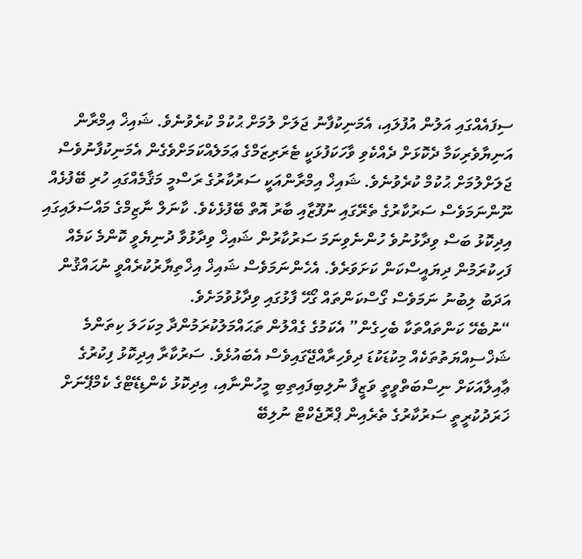ސިފައެއްގައި އަލުން އުފުލައި، އެމަނިކުފާނު ޖަލަށް ލުމަށް ޙުކުމް ކުރެވުނެވެ. ޝައިޚް އިމްރާން އަނިޔާވެރިކަމާ ދެކޮޅަށް ދެއްކެވި ވާހަކަފުޅަކީ ޓެރަރިޒަމްގެ ޢަމަލެއްކަމަށްވެގެން އެމަނިކުފާނުވެސް ޖަލަށްލުމަށް ޙުކުމް ކުރެވުނެވެ. ޝައިޚް އިމްރާންއަކީ ސަރުކާރުގެ ރަސްމީ މަޤާމެއްގައި ހުރި ބޭފުޅެއް ނޫންނަމަވެސް ސަރުކާރުގެ ތެރޭގައި ނުފޫޒާއި ބާރު އޮތް ބޭފުޅެކެވެ. ކާނަލް ނާޒިމްގެ މައްސަލައިގައި އިދިކޮޅު ބަސް ވިދާޅުނުވެ ހުންނެވިނަމަ ސަރުކާރުން ޝައިޚް ވިދާޅުވާ ދުނިޔެވީ ކޮންމެ ކަމެއް ފަހިކުރަމުން ދިޔައީސްކަން ކަށަވަރެވެ. އެހެންނަމަވެސް ޝައިޚް އިޚްތިޔާރުކުރެއްވީ ނުޙައްޤުން އަދަބު ލިބުނު ނަމަވެސް ގޯސްކަންތައް ގޯހޭ ފާޅުގައި ވިދާޅުވުމަށެވެ.
“ނުބެހޭ ކަންތައްތަކާ ބެހިގެން” އެކަމުގެ ގެއްލުން ތަޙައްމަލުކުރަމުންދާ މިކަހަލަ ކިތަންމެ ޝަޚްސިއްޔަތުތަކެއް މިކުޑަކުޑަ ދިވެހިރާއްޖޭގައިވެސް އެބައުޅެވެ. ސަރުކާރާ އިދިކޮޅު ފިކުރުގެ ޢާއިލާއަކަށް ނިސްބަތްވީތީ ވަޒީފާ ނުލިބިފައިތިބި މީހުންނާއި، އިދިކޮޅު ކެންޑިޑޭޓްގެ ކެމްޕޭނަށް ޚަރަދުކުރީތީ ސަރުކާރުގެ ތެރެއިން ޕްރޮޖެކްޓް ނުލިބޭ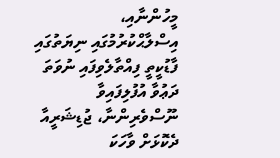މީހުންނާއި، އިސްލާޙްކުރުމުގައި ނިޔަތުގައި ފާޑުކީތީ ފިއްތާލެވިފައި ނުވަތަ ދަޢުވާ އުފުލިފައިވާ ނޫސްވެރިންނާ، ޖުޑިޝަރީއާ ދެކޮޅަށް ވާހަކަ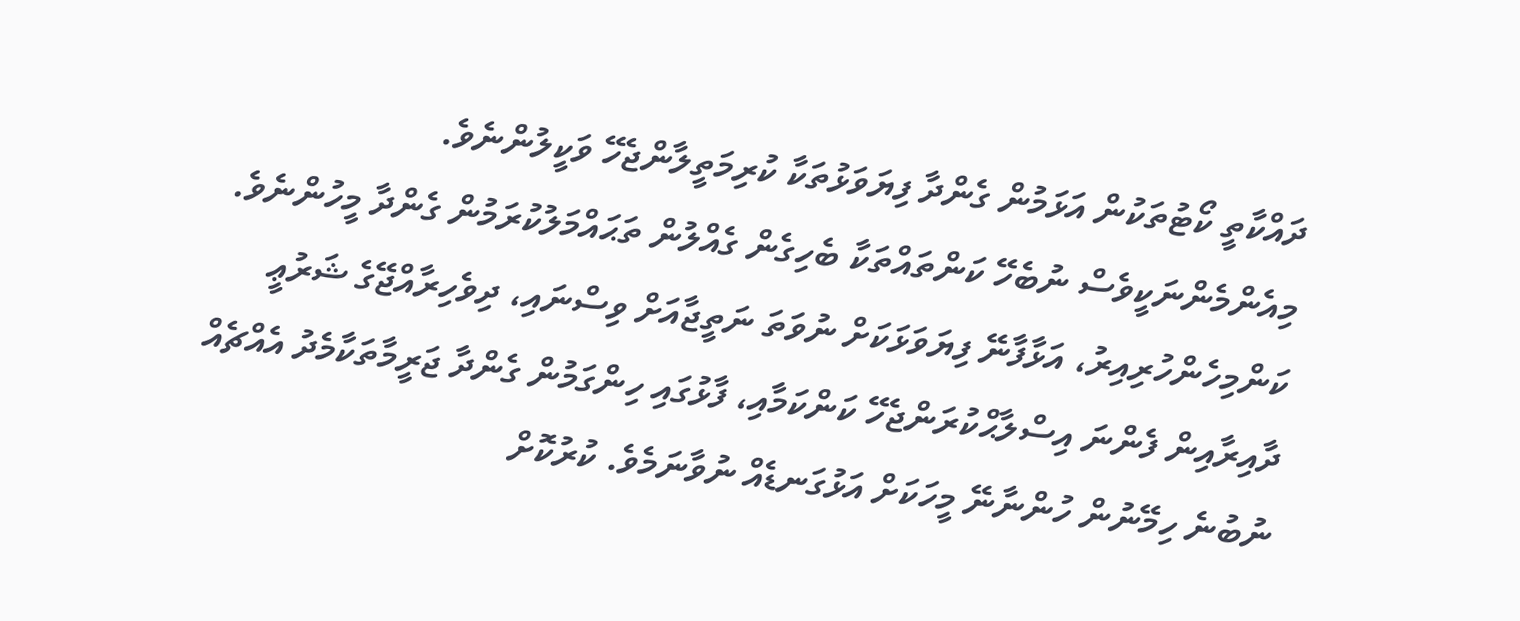ދައްކާތީ ކޯޓުތަކުން އަޅަމުން ގެންދާ ފިޔަވަޅުތަކާ ކުރިމަތީލާންޖެހޭ ވަކީލުންނެވެ. މިއެންމެންނަކީވެސް ނުބެހޭ ކަންތައްތަކާ ބެހިގެން ގެއްލުން ތަޙައްމަލުކުރަމުން ގެންދާ މީހުންނެވެ.
ކަންމިހެންހުރިއިރު، އަޅާފާނޭ ފިޔަވަޅަކަށް ނުވަތަ ނަތީޖާއަށް ވިސްނައި، ދިވެހިރާއްޖޭގެ ޝަރުޢީ ދާއިރާއިން ފެންނަ އިސްލާޙްކުރަންޖެހޭ ކަންކަމާއި، ފާޅުގައި ހިންގަމުން ގެންދާ ޖަރީމާތަކާމެދު އެއްޗެއް ނުބުނެ ހިމޭނުން ހުންނާނޭ މީހަކަށް އަޅުގަނޑެއް ނުވާނަމެވެ. ކުރުކޮށް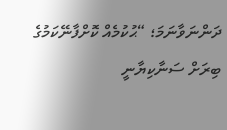ދަންނަވާނަމަ؛ “ޙުކުމެއް ކޮށްފާނޭކަމުގެ ބިރަށް ސަނާކިޔާނީ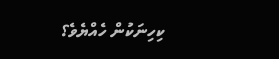ކިހިނަކުން ހެއްޔެވެ؟